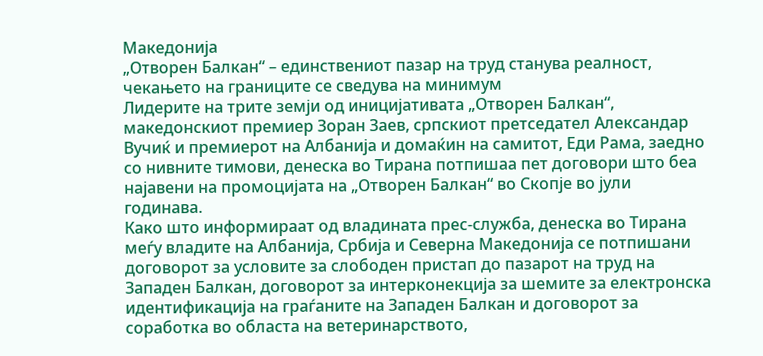Македонија
„Отворен Балкан“ – единствениот пазар на труд станува реалност, чекањето на границите се сведува на минимум
Лидерите на трите земји од иницијативата „Отворен Балкан“, македонскиот премиер Зоран Заев, српскиот претседател Александар Вучиќ и премиерот на Албанија и домаќин на самитот, Еди Рама, заедно со нивните тимови, денеска во Тирана потпишаа пет договори што беа најавени на промоцијата на „Отворен Балкан“ во Скопје во јули годинава.
Како што информираат од владината прес-служба, денеска во Тирана меѓу владите на Албанија, Србија и Северна Македонија се потпишани договорот за условите за слободен пристап до пазарот на труд на Западен Балкан, договорот за интерконекција за шемите за електронска идентификација на граѓаните на Западен Балкан и договорот за соработка во областа на ветеринарството,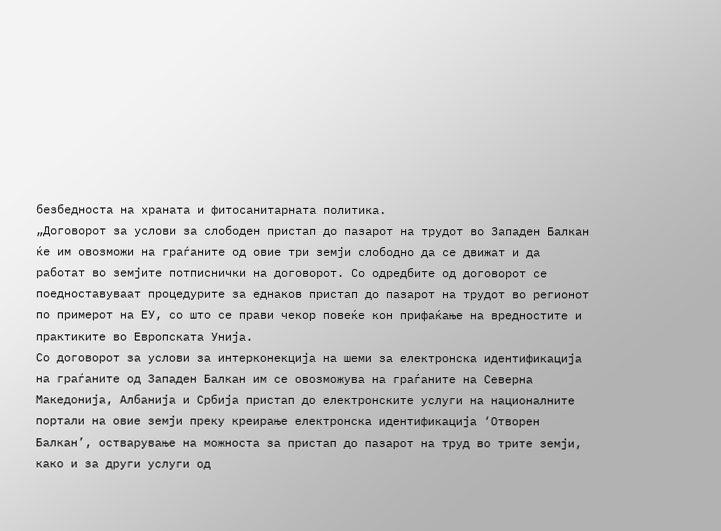безбедноста на храната и фитосанитарната политика.
„Договорот за услови за слободен пристап до пазарот на трудот во Западен Балкан ќе им овозможи на граѓаните од овие три земји слободно да се движат и да работат во земјите потписнички на договорот. Со одредбите од договорот се поедноставуваат процедурите за еднаков пристап до пазарот на трудот во регионот по примерот на ЕУ, со што се прави чекор повеќе кон прифаќање на вредностите и практиките во Европската Унија.
Со договорот за услови за интерконекција на шеми за електронска идентификација на граѓаните од Западен Балкан им се овозможува на граѓаните на Северна Македонија, Албанија и Србија пристап до електронските услуги на националните портали на овие земји преку креирање електронска идентификација ‘Отворен Балкан’, остварување на можноста за пристап до пазарот на труд во трите земји, како и за други услуги од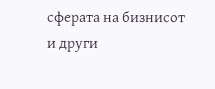сферата на бизнисот и други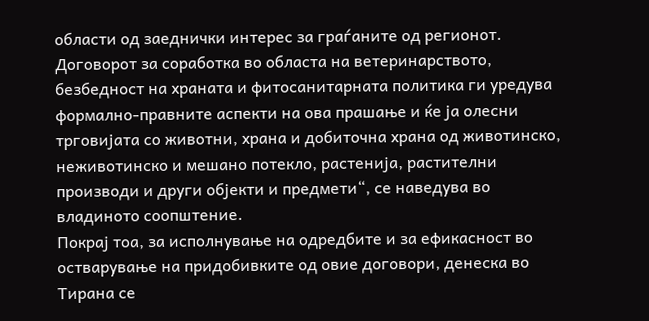области од заеднички интерес за граѓаните од регионот.
Договорот за соработка во областа на ветеринарството, безбедност на храната и фитосанитарната политика ги уредува формално-правните аспекти на ова прашање и ќе ја олесни трговијата сo животни, храна и добиточна храна од животинско, неживотинско и мешано потекло, растенија, растителни производи и други објекти и предмети“, се наведува во владиното соопштение.
Покрај тоа, за исполнување на одредбите и за ефикасност во остварување на придобивките од овие договори, денеска во Тирана се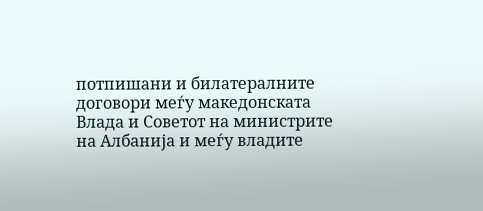потпишани и билатералните договори меѓу македонската Влада и Советот на министрите на Албанија и меѓу владите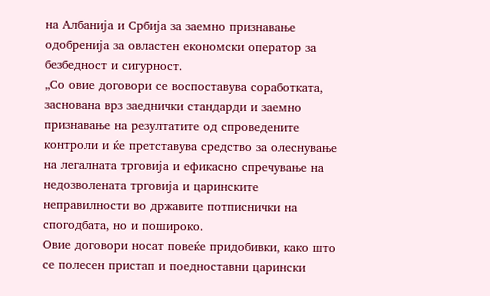на Албанија и Србија за заемно признавање одобренија за овластен економски оператор за безбедност и сигурност.
„Со овие договори се воспоставува соработката, заснована врз заеднички стандарди и заемно признавање на резултатите од спроведените контроли и ќе претставува средство за олеснување на легалната трговија и ефикасно спречување на недозволената трговија и царинските неправилности во државите потписнички на спогодбата, но и пошироко.
Овие договори носат повеќе придобивки, како што се полесен пристап и поедноставни царински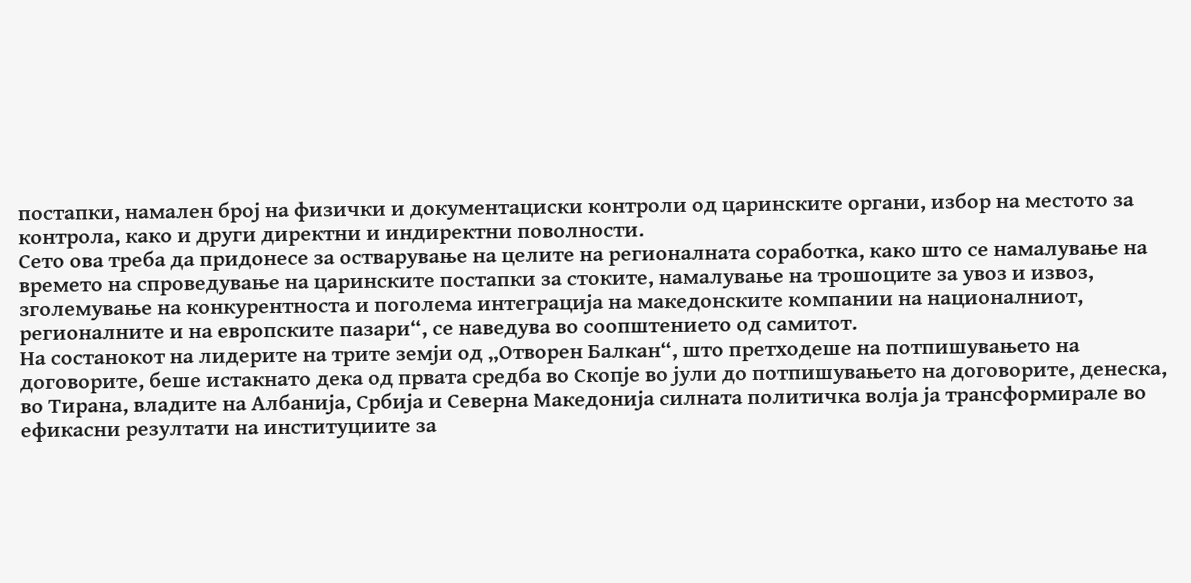постапки, намален број на физички и документациски контроли од царинските органи, избор на местото за контрола, како и други директни и индиректни поволности.
Сето ова треба да придонесе за остварување на целите на регионалната соработка, како што се намалување на времето на спроведување на царинските постапки за стоките, намалување на трошоците за увоз и извоз, зголемување на конкурентноста и поголема интеграција на македонските компании на националниот, регионалните и на европските пазари“, се наведува во соопштението од самитот.
На состанокот на лидерите на трите земји од „Отворен Балкан“, што претходеше на потпишувањето на договорите, беше истакнато дека од првата средба во Скопје во јули до потпишувањето на договорите, денеска, во Тирана, владите на Албанија, Србија и Северна Македонија силната политичка волја ја трансформирале во ефикасни резултати на институциите за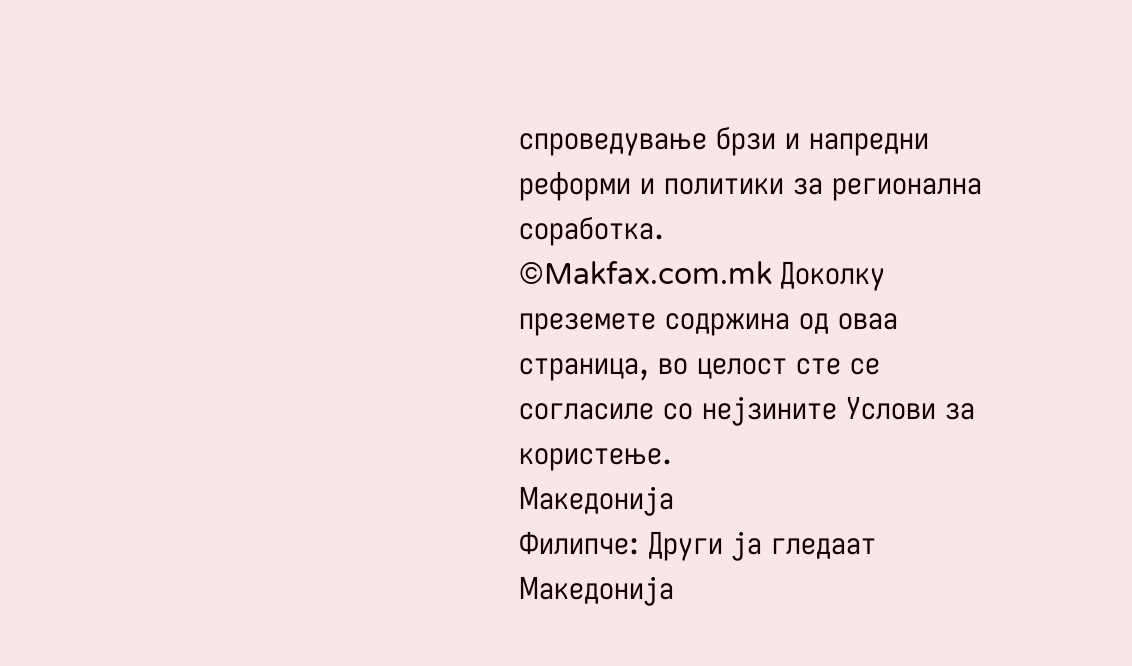спроведување брзи и напредни реформи и политики за регионална соработка.
©Makfax.com.mk Доколку преземете содржина од оваа страница, во целост сте се согласиле со нејзините Услови за користење.
Македонија
Филипче: Други ја гледаат Македонија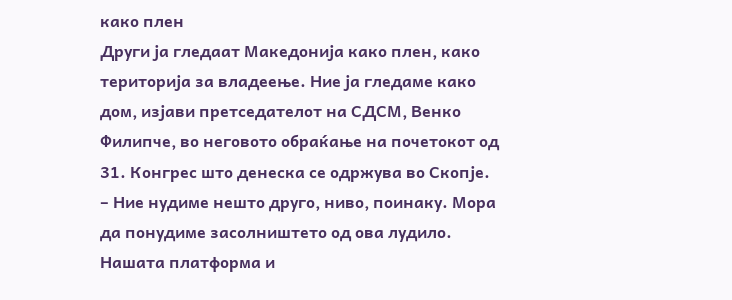како плен
Други ја гледаат Македонија како плен, како територија за владеење. Ние ја гледаме како дом, изјави претседателот на СДСМ, Венко Филипче, во неговото обраќање на почетокот од 31. Конгрес што денеска се одржува во Скопје.
– Ние нудиме нешто друго, ниво, поинаку. Мора да понудиме засолништето од ова лудило. Нашата платформа и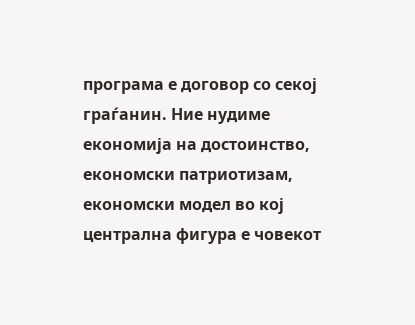програма е договор со секој граѓанин. Ние нудиме економија на достоинство, економски патриотизам, економски модел во кој централна фигура е човекот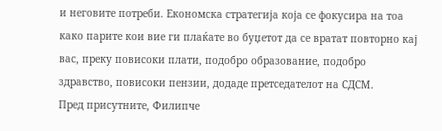и неговите потреби. Економска стратегија која се фокусира на тоа како парите кои вие ги плаќате во буџетот да се вратат повторно кај вас, преку повисоки плати, подобро образование, подобро здравство, повисоки пензии, додаде претседателот на СДСМ.
Пред присутните, Филипче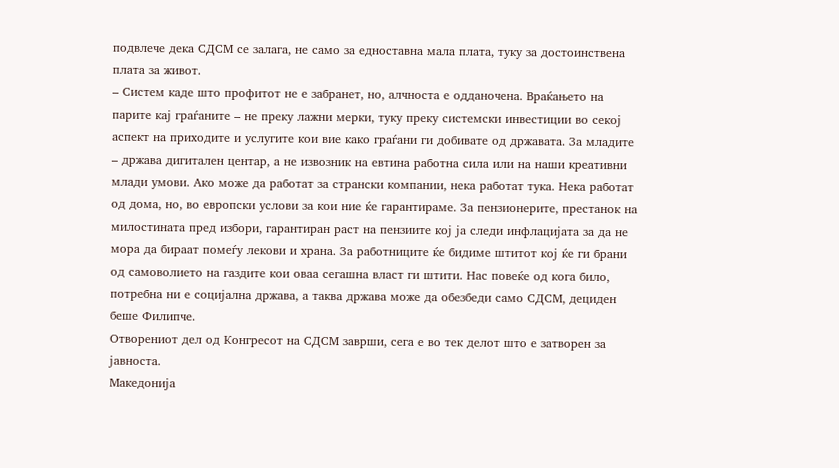подвлече дека СДСМ се залага, не само за едноставна мала плата, туку за достоинствена плата за живот.
– Систем каде што профитот не е забранет, но, алчноста е одданочена. Враќањето на парите кај граѓаните – не преку лажни мерки, туку преку системски инвестиции во секој аспект на приходите и услугите кои вие како граѓани ги добивате од државата. За младите – држава дигитален центар, а не извозник на евтина работна сила или на наши креативни млади умови. Ако може да работат за странски компании, нека работат тука. Нека работат од дома, но, во европски услови за кои ние ќе гарантираме. За пензионерите, престанок на милостината пред избори, гарантиран раст на пензиите кој ја следи инфлацијата за да не мора да бираат помеѓу лекови и храна. За работниците ќе бидиме штитот кој ќе ги брани од самоволието на газдите кои оваа сегашна власт ги штити. Нас повеќе од кога било, потребна ни е социјална држава, а таква држава може да обезбеди само СДСМ, дециден беше Филипче.
Отворениот дел од Конгресот на СДСМ заврши, сега е во тек делот што е затворен за јавноста.
Македонија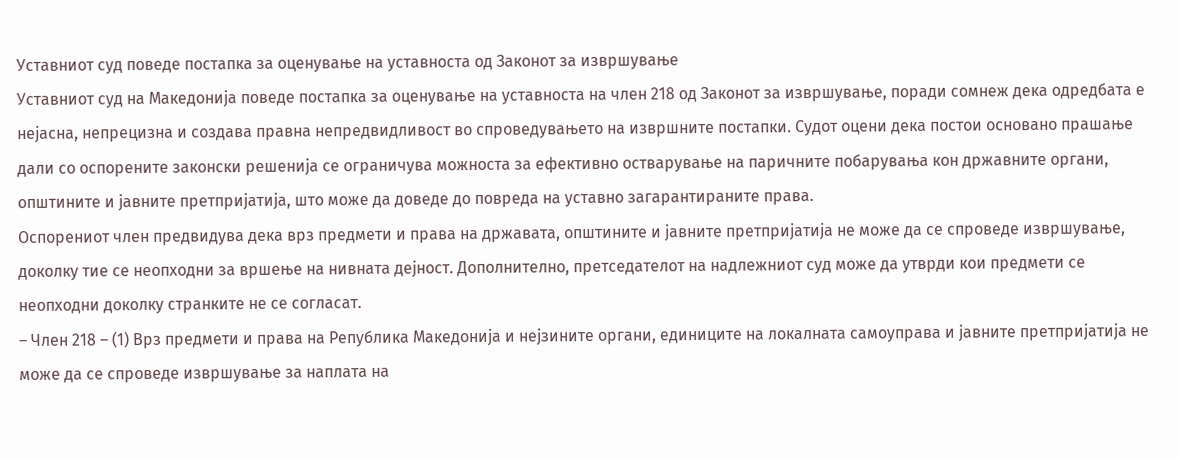Уставниот суд поведе постапка за оценување на уставноста од Законот за извршување
Уставниот суд на Македонија поведе постапка за оценување на уставноста на член 218 од Законот за извршување, поради сомнеж дека одредбата е нејасна, непрецизна и создава правна непредвидливост во спроведувањето на извршните постапки. Судот оцени дека постои основано прашање дали со оспорените законски решенија се ограничува можноста за ефективно остварување на паричните побарувања кон државните органи, општините и јавните претпријатија, што може да доведе до повреда на уставно загарантираните права.
Оспорениот член предвидува дека врз предмети и права на државата, општините и јавните претпријатија не може да се спроведе извршување, доколку тие се неопходни за вршење на нивната дејност. Дополнително, претседателот на надлежниот суд може да утврди кои предмети се неопходни доколку странките не се согласат.
– Член 218 – (1) Врз предмети и права на Република Македонија и нејзините органи, единиците на локалната самоуправа и јавните претпријатија не може да се спроведе извршување за наплата на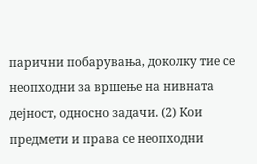парични побарувања, доколку тие се неопходни за вршење на нивната дејност, односно задачи. (2) Кои предмети и права се неопходни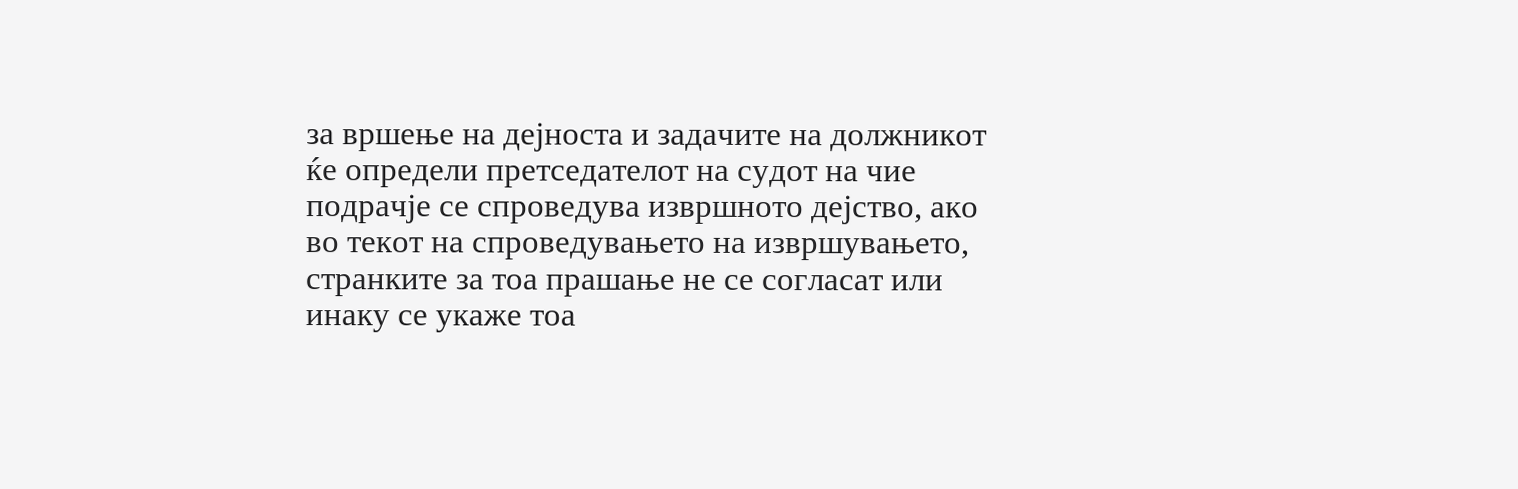за вршење на дејноста и задачите на должникот ќе определи претседателот на судот на чие подрачје се спроведува извршното дејство, ако во текот на спроведувањето на извршувањето, странките за тоа прашање не се согласат или инаку се укаже тоа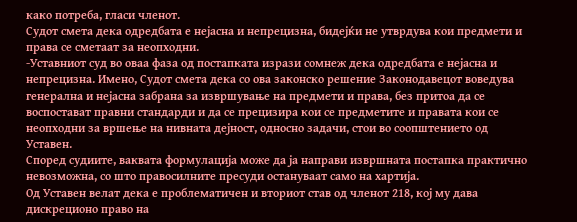како потреба, гласи членот.
Судот смета дека одредбата е нејасна и непрецизна, бидејќи не утврдува кои предмети и права се сметаат за неопходни.
-Уставниот суд во оваа фаза од постапката изрази сомнеж дека одредбата е нејасна и непрецизна. Имено, Судот смета дека со ова законско решение Законодавецот воведува генерална и нејасна забрана за извршување на предмети и права, без притоа да се воспостават правни стандарди и да се прецизира кои се предметите и правата кои се неопходни за вршење на нивната дејност, односно задачи, стои во соопштението од Уставен.
Според судиите, ваквата формулација може да ја направи извршната постапка практично невозможна, со што правосилните пресуди остануваат само на хартија.
Од Уставен велат дека е проблематичен и вториот став од членот 218, кој му дава дискреционо право на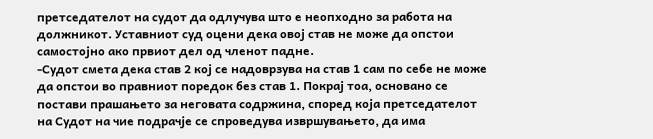претседателот на судот да одлучува што е неопходно за работа на должникот. Уставниот суд оцени дека овој став не може да опстои самостојно ако првиот дел од членот падне.
-Судот смета дека став 2 кој се надоврзува на став 1 сам по себе не може да опстои во правниот поредок без став 1. Покрај тоа, основано се постави прашањето за неговата содржина, според која претседателот на Судот на чие подрачје се спроведува извршувањето, да има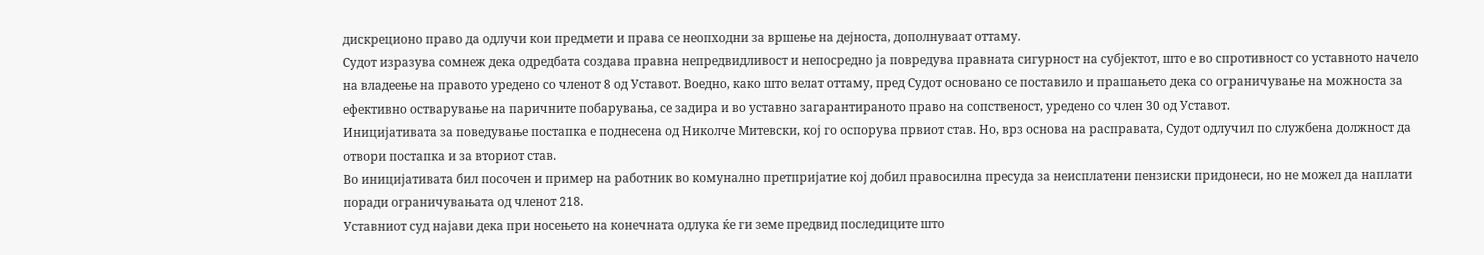дискреционо право да одлучи кои предмети и права се неопходни за вршење на дејноста, дополнуваат оттаму.
Судот изразува сомнеж дека одредбата создава правна непредвидливост и непосредно ја повредува правната сигурност на субјектот, што е во спротивност со уставното начело на владеење на правото уредено со членот 8 од Уставот. Воедно, како што велат оттаму, пред Судот основано се поставило и прашањето дека со ограничување на можноста за ефективно остварување на паричните побарувања, се задира и во уставно загарантираното право на сопственост, уредено со член 30 од Уставот.
Иницијативата за поведување постапка е поднесена од Николче Митевски, кој го оспорува првиот став. Но, врз основа на расправата, Судот одлучил по службена должност да отвори постапка и за вториот став.
Во иницијативата бил посочен и пример на работник во комунално претпријатие кој добил правосилна пресуда за неисплатени пензиски придонеси, но не можел да наплати поради ограничувањата од членот 218.
Уставниот суд најави дека при носењето на конечната одлука ќе ги земе предвид последиците што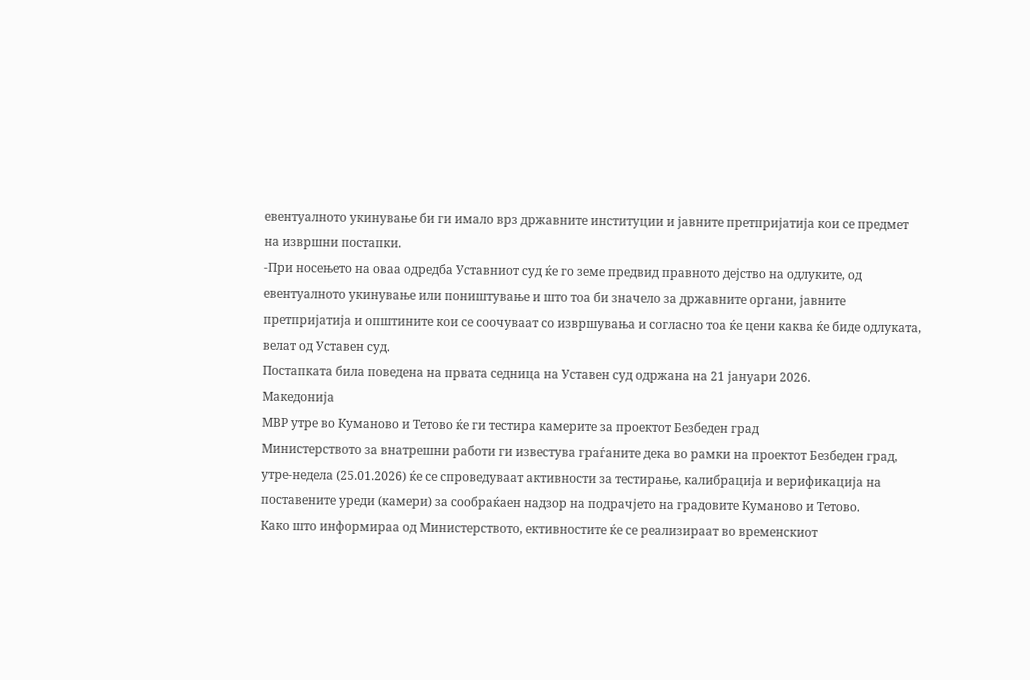евентуалното укинување би ги имало врз државните институции и јавните претпријатија кои се предмет на извршни постапки.
-При носењето на оваа одредба Уставниот суд ќе го земе предвид правното дејство на одлуките, од евентуалното укинување или поништување и што тоа би значело за државните органи, јавните претпријатија и општините кои се соочуваат со извршувања и согласно тоа ќе цени каква ќе биде одлуката, велат од Уставен суд.
Постапката била поведена на првата седница на Уставен суд одржана на 21 јануари 2026.
Македонија
МВР утре во Куманово и Тетово ќе ги тестира камерите за проектот Безбеден град
Министерството за внатрешни работи ги известува граѓаните дека во рамки на проектот Безбеден град, утре-недела (25.01.2026) ќе се спроведуваат активности за тестирање, калибрација и верификација на поставените уреди (камери) за сообраќаен надзор на подрачјето на градовите Куманово и Тетово.
Како што информираа од Министерството, ективностите ќе се реализираат во временскиот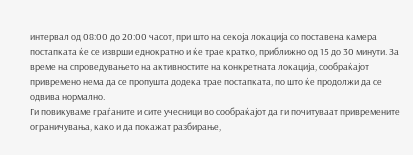интервал од 08:00 до 20:00 часот, при што на секоја локација со поставена камера постапката ќе се изврши еднократно и ќе трае кратко, приближно од 15 до 30 минути. За време на спроведувањето на активностите на конкретната локација, сообраќајот привремено нема да се пропушта додека трае постапката, по што ќе продолжи да се одвива нормално.
Ги повикуваме граѓаните и сите учесници во сообраќајот да ги почитуваат привремените ограничувања, како и да покажат разбирање,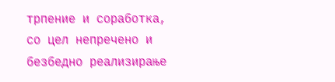трпение и соработка, со цел непречено и безбедно реализирање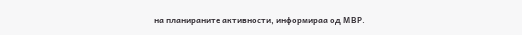на планираните активности, информираа од МВР.